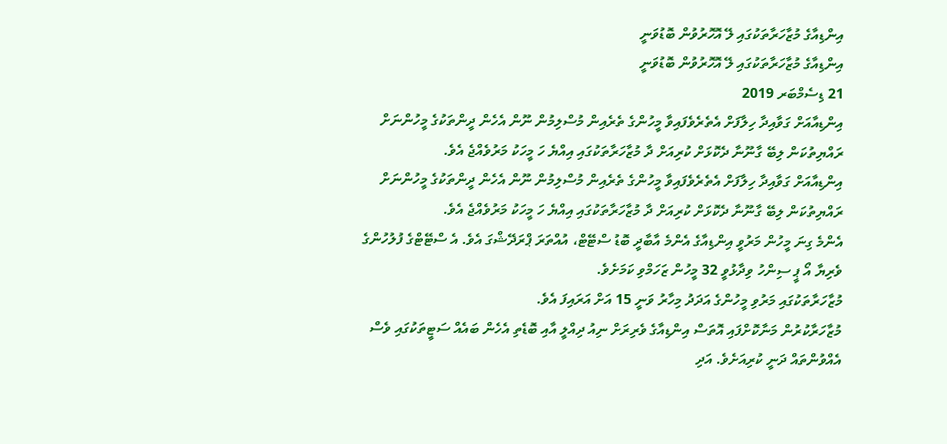އިންޑިއާގެ މުޒާހަރާތަކުގައި ލޭ އޮހޮރުވުން ބޮޑުވަނީ
އިންޑިއާގެ މުޒާހަރާތަކުގައި ލޭ އޮހޮރުވުން ބޮޑުވަނީ
21 ޑިސެމްބަރ 2019
އިންޑިއާއަށް ގަވާއިދާ ހިލާފަށް އެތެރެވެފައިވާ މީހުންގެ ތެރެއިން މުސްލިމުން ނޫން އެހެން ދީންތަކުގެ މީހުންނަށް ރައްޔިތުކަން ލިބޭ ގާނޫނާ ދެކޮޅަށް ކުރިއަށް ދާ މުޒާހަރާތަކުގައި އިއްޔެ ހަ މީހަކު މަރުވެއްޖެ އެވެ.
އިންޑިއާއަށް ގަވާއިދާ ހިލާފަށް އެތެރެވެފައިވާ މީހުންގެ ތެރެއިން މުސްލިމުން ނޫން އެހެން ދީންތަކުގެ މީހުންނަށް ރައްޔިތުކަން ލިބޭ ގާނޫނާ ދެކޮޅަށް ކުރިއަށް ދާ މުޒާހަރާތަކުގައި އިއްޔެ ހަ މީހަކު މަރުވެއްޖެ އެވެ.
އެންމެ ގިނަ މީހުން މަރުވީ އިންޑިއާގެ އެންމެ އާބާދީ ބޮޑު ސްޓޭޓް، އުއްތަރަ ޕްރަދޭޝްގަ އެވެ. އެ ސްޓޭޓްގެ ފުލުހުންގެ ވެރިޔާ އޯ ޕީ ސިންހު ވިދާޅުވީ 32 މީހުން ޒަހަމްވި ކަމަށެވެ.
މުޒާހަރާތަކުގައި މަރުވި މީހުންގެ އަދަދު މިހާރު ވަނީ 15 އަށް އަރައިފަ އެވެ.
މުޒާހަރާކުރުން މަނާކޮށްފައި އޮތަސް އިންޑިއާގެ ވެރިރަށް ނިއު ދިއްލީ އާއި ބޮޑެތި އެހެން ބައެއް ސަޓީތަކުގައި ވެސް އެއްވުންތައް ދަނީ ކުރިއަށެވެ. އަދި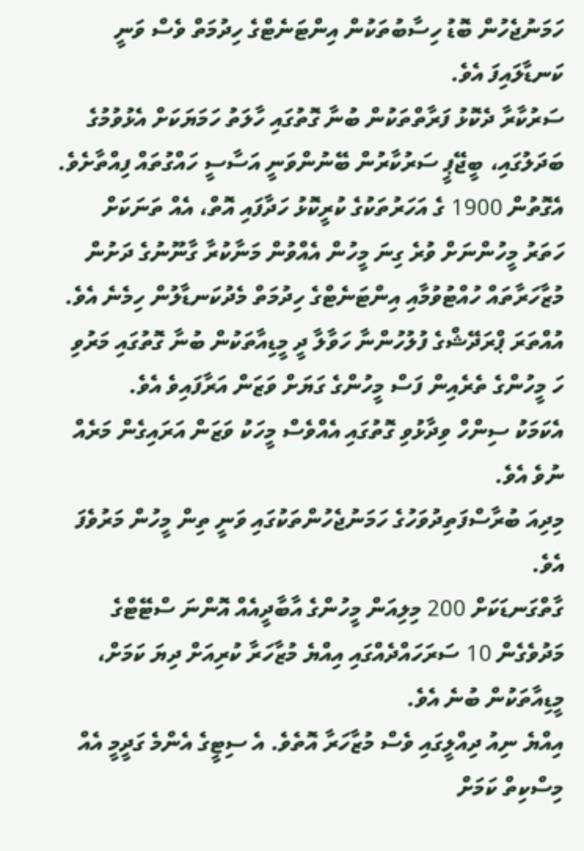ހަމަނުޖެހުން ބޮޑު ހިސާބުތަކުން އިންޓަނެޓްގެ ހިދުމަތް ވެސް ވަނީ ކަނޑާލައިފަ އެވެ.
ސަރުކާރާ ދެކޮޅު ފަރާތްތަކުން ބުނާ ގޮތުގައި ހާލަތު ހަމަޔަކަށް އެޅުވުމުގެ ބަދަލުގައި، ބީޖޭޕީ ސަރުކާރުން ބޭނުންވަނީ އަސާސީ ހައްގުތައް ފިއްތާށެވެ. އެގޮތުން 1900 ގެ އަހަރުތަކުގެ ކުރީކޮޅު ހަދާފައި އޮތް، އެއް ތަނަކަށް ހަތަރު މީހުންނަށް ވުރެ ގިނަ މީހުން އެއްވުން މަނާކުރާ ގާނޫނުގެ ދަށުން މުޒާހަރާތައް ހުއްޓުވުމާއި އިންޓަނެޓްގެ ހިދުމަތް މެދުކަނޑާލުން ހިމެނެ އެވެ.
އުއްތަރަ ޕްރަދޭޝްގެ ފުލުހުންނާ ހަވާލާ ދީ މީޑިއާތަކުން ބުނާ ގޮތުގައި މަރުވި ހަ މީހުންގެ ތެރެއިން ފަސް މީހުންގެ ގަޔަށް ވަޒަން އަރާފައިވެ އެވެ.
އެކަމަކު ސިންހް ވިދާޅުވި ގޮތުގައި އެއްވެސް މީހަކު ވަޒަން އަރައިގެން މަރެއް ނުވެ އެވެ.
މިދިއަ ބުރާސްފަތިދުވަހުގެ ހަމަނުޖެހުންތަކުގައި ވަނީ ތިން މީހުން މަރުވެފަ އެވެ.
ގާތްގަނޑަކަށް 200 މިލިއަން މީހުންގެ އާބާދީއެއް އޮންނަ ސްޓޭޓްގެ މަދުވެގެން 10 ސަރަހައްދެއްގައި އިއްޔެ މުޒާހަރާ ކުރިއަށް ދިޔަ ކަމަށް، މީޑިއާތަކުން ބުނެ އެވެ.
އިއްޔެ ނިއު ދިއްލީގައި ވެސް މުޒާހަރާ އޮތެވެ. އެ ސިޓީގެ އެންމެ ގަދީމީ އެއް މިސްކިތް ކަމަށް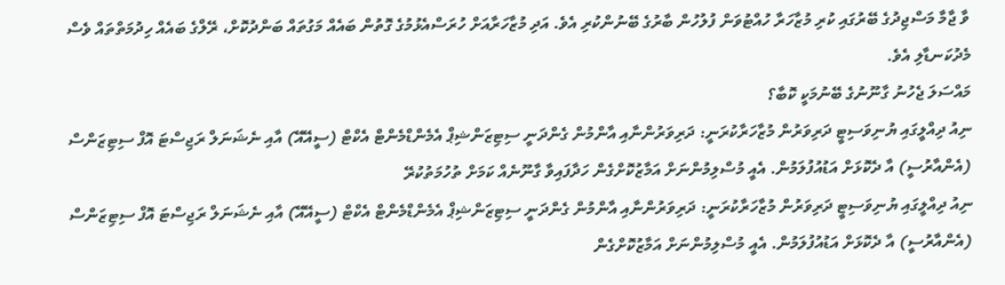ވާ ޖާމާ މަސްޖިދުގެ ބޭރުގައި ކުރި މުޒާހަރާ ހުއްޓުވަން ފުލުހުން ބާރުގެ ބޭނުންކުރި އެވެ. އަދި މުޒާހަރާއަށް ހުރަސްއެޅުމުގެ ގޮތުން ބައެއް މަގުތައް ބަންދުކޮށް، ރޭލްގެ ބައެއް ހިދުމަތްތައް ވެސް މެދުކަނޑާލި އެވެ.
މައްސަލަ ޖެހުނު ގާނޫނުގެ ބޭނުމަކީ ކޮބާ؟
ނިއު ދިއްލީގައި ޔުނިވަސިޓީ ދަރިވަރުން މުޒާހަރާކުރަނީ: ދަރިވަރުންނާއި އާންމުން ގެންދަނީ ސިޓިޒަންޝިޕް އެމެންޑްމެންޓް އެކްޓް (ސީއޭއޭ) އާއި ނެޝަނަލް ރަޖިސްޓަ އޮފް ސިޓިޒަންސް (އެންއާރުސީ) އާ ދެކޮޅަށް އަޑުއުފުލަމުން. އެއީ މުސްލިމުންނަށް އަމާޒުކޮށްގެން ހަދާފައިވާ ގާނޫނެއް ކަމަށް ތުހުމަތުކުރޭ
ނިއު ދިއްލީގައި ޔުނިވަސިޓީ ދަރިވަރުން މުޒާހަރާކުރަނީ: ދަރިވަރުންނާއި އާންމުން ގެންދަނީ ސިޓިޒަންޝިޕް އެމެންޑްމެންޓް އެކްޓް (ސީއޭއޭ) އާއި ނެޝަނަލް ރަޖިސްޓަ އޮފް ސިޓިޒަންސް (އެންއާރުސީ) އާ ދެކޮޅަށް އަޑުއުފުލަމުން. އެއީ މުސްލިމުންނަށް އަމާޒުކޮށްގެން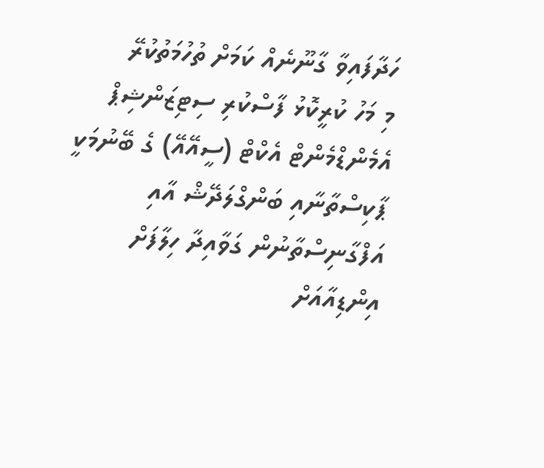ހަދާފައިވާ ގާނޫނެއް ކަމަށް ތުހުމަތުކުރޭ
މި މަހު ކުރީކޮޅު ފާސްކުރި ސިޓިޒަންޝިޕް އެމެންޑްމެންޓް އެކްޓް (ސީއޭއޭ) ގެ ބޭނުމަކީ ޕާކިސްތާނާއި ބަންގްލަދޭޝް އާއި އަފްގާނިސްތާނުން ގަވާއިދާ ހިލާފަށް އިންޑިއާއަށް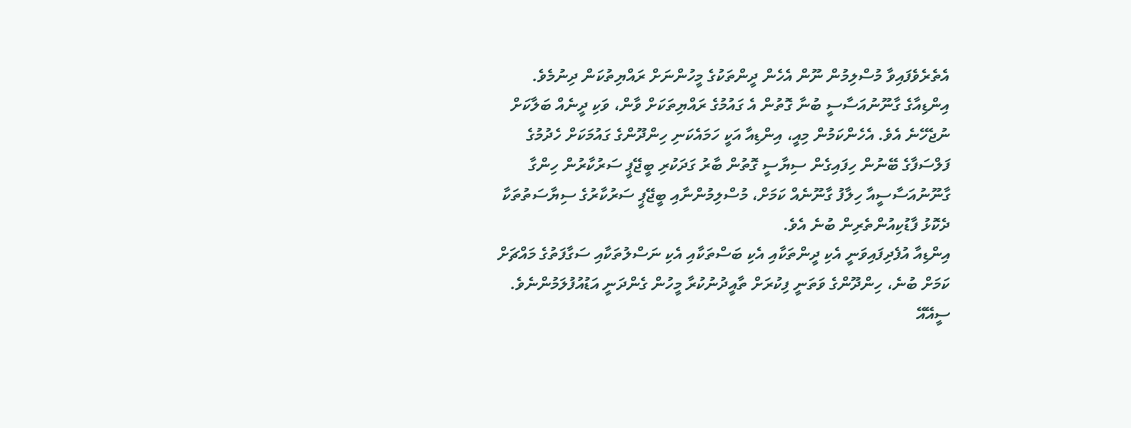އެތެރެވެފައިވާ މުސްލިމުން ނޫން އެހެން ދީންތަކުގެ މީހުންނަށް ރައްޔިތުކަން ދިނުމެވެ.
އިންޑިއާގެ ގާނޫނުއަސާސީ ބުނާ ގޮތުން އެ ގައުމުގެ ރައްޔިތަކަށް ވާން، ވަކި ދީނެއް ބަލާކަށް ނުޖެހޭނެ އެވެ. އެހެންކަމުން މިއީ، އިންޑިއާ އަކީ ހަމައެކަނި ހިންދޫންގެ ގައުމަކަށް ހެދުމުގެ ފަލްސަފާގެ ބޭނުން ހިފައިގެން ސިޔާސީ ގޮތުން ބާރު ގަދަކުރި ބީޖޭޕީ ސަރުކާރުން ހިންގާ ގާނޫނުއަސާސީއާ ހިލާފު ގާނޫނެއް ކަމަށް، މުސްލިމުންނާއި ބީޖޭޕީ ސަރުކާރުގެ ސިޔާސަތުތަކާ ދެކޮޅު ފާޑުކިއުންތެރިން ބުނެ އެވެ.
އިންޑިއާ އުފެދިފައިވަނީ އެކި ދީންތަކާއި އެކި ބަސްތަކާއި އެކި ނަސްލުތަކާއި ސަގާފަތުގެ މައްޗަށް ކަމަށް ބުނެ، ހިންދޫންގެ ވަތަނީ ފިކުރަށް ތާއީދުނުކުރާ މީހުން ގެންދަނީ އަޑުއުފުލަމުންނެވެ.
ސީއޭއޭ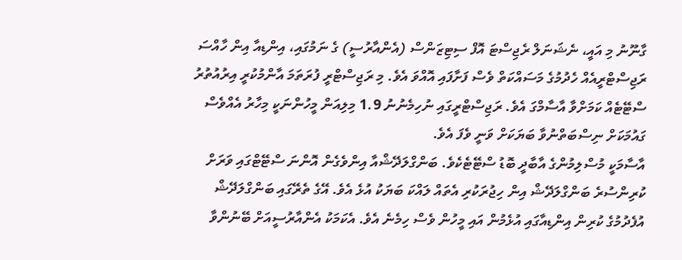ގާނޫނު މި އައީ، ނެޝަނަލް ރެޖިސްޓަ އޮފް ސިޓިޒަންސް (އެންއާރުސީ) ގެ ނަމުގައި، އިންޑިއާ އިން ހާއްސަ ރަޖިސްޓްރީއެއް ހެދުމުގެ މަސައްކަތް ވެސް ފަށާފައި އޮއްވަ އެވެ. މި ރަޖިސްޓްރީ ފުރަތަމަ އާންމުކުރީ އިރުއުތުރު ސްޓޭޓެއް ކަމަށްވާ އާސާމްގަ އެވެ. ރަޖިސްޓްރީގައި ނުހިމެނުނު 1.9 މިލިއަން މީހުންނަކީ މިހާރު އެއްވެސް ގައުމަކަށް ނިސްބަތްނުވާ ބަޔަކަށް ވަނީ ވެފަ އެވެ.
އާސާމަކީ މުސްލިމުންގެ އާބާދީ ބޮޑު ސްޓޭޓެކެވެ. ބަންގްލަދޭޝްއާ އިންވެގެން އޮންނަ ސްޓޭޓްގައި ވަރަށް ކުރިންސުރެ ބަންގްލަދޭޝް އިން ހިޖުރަކުރި އެތައް ލައްކަ ބަޔަކު އުޅެ އެވެ. އޭގެ ތެރޭގައި ބަންގްލަދޭޝް އުފެދުމުގެ ކުރިން އިންޑިއާގައި އުޅެމުން އައި މީހުން ވެސް ހިމެނެ އެވެ. އެކަމަކު އެންއާރުސީއަށް ބޭނުންވާ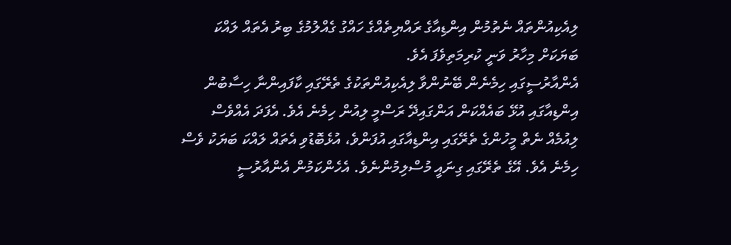ލިއެކިއުންތައް ނެތުމުން އިންޑިއާގެ ރައްޔިތެއްގެ ހައްގު ގެއްލުމުގެ ބިރު އެތައް ލައްކަ ބަޔަކަށް މިހާރު ވަނީ ކުރިމަތިވެފަ އެވެ.
އެންއާރުސީގައި ހިމެނެން ބޭނުންވާ ލިއެކިއުންތަކުގެ ތެރޭގައި ކާފައިންނާ ހިސާބުން އިންޑިއާގައި އުޅޭ ބައެއްކަން އަންގައިދޭ ރަސްމީ ލިއުން ހިމެނެ އެވެ. އެފަދަ އެއްވެސް ލިއުމެއް ނެތް މީހުންގެ ތެރޭގައި އިންޑިއާގައި އުފަންވެ، އުޅެބޮޑުވި އެތައް ލައްކަ ބަޔަކު ވެސް ހިމެނެ އެވެ. އޭގެ ތެރޭގައި ގިނައީ މުސްލިމުންނެވެ. އެހެންކަމުން އެންއާރުސީ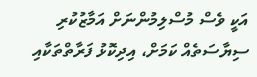އަކީ ވެސް މުސްލިމުންނަށް އަމާޒުކުރި ސިޔާސަތެއް ކަމަށް، އިދިކޮޅު ފަރާތްތަކާއި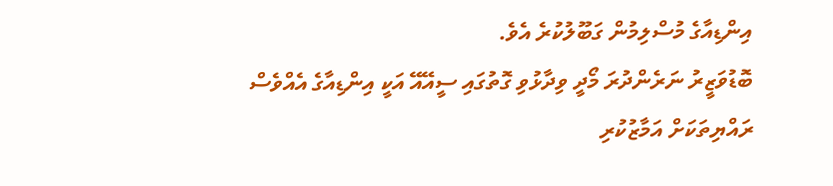އިންޑިއާގެ މުސްލިމުން ގަބޫލުކުރެ އެވެ.
ބޮޑުވަޒީރު ނަރެންދުރަ މޯދީ ވިދާޅުވި ގޮތުގައި ސީއޭއޭ އަކީ އިންޑިއާގެ އެއްވެސް ރައްޔިތަކަށް އަމާޒުކުރި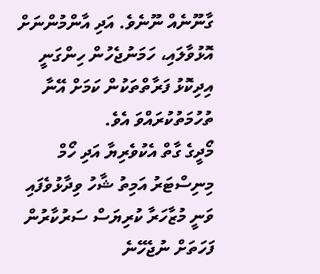ގާނޫނެއް ނޫނެވެ. އަދި އާންމުންނަށް އޮޅުވާލައި، ހަމަނުޖެހުން ހިންގަނީ އިދިކޮޅު ފަރާތްތަކުން ކަމަށް އޭނާ ތުހުމަތުކުރައްވަ އެވެ.
މޯދީގެ ގާތް އެކުވެރިޔާ އަދި ހޯމް މިނިސްޓަރު އަމިތު ޝާހު ވިދާޅުވެފައި ވަނީ މުޒާހަރާ ކުރިޔަސް ސަރުކާރުން ފަހަތަށް ނުޖެހޭނެ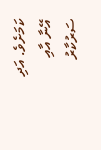ކަމަށެވެ. އަދި އޭނާ އާއި ސަރުކާރު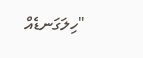"ހިލަގަނޑެއް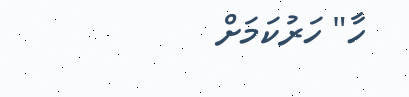ހާ" ހަރުކަމަށް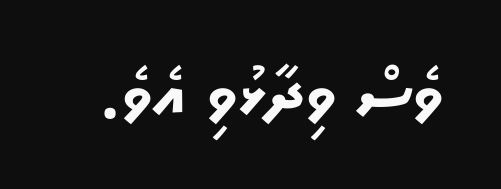ވެސް ވިދާޅުވި އެވެ.